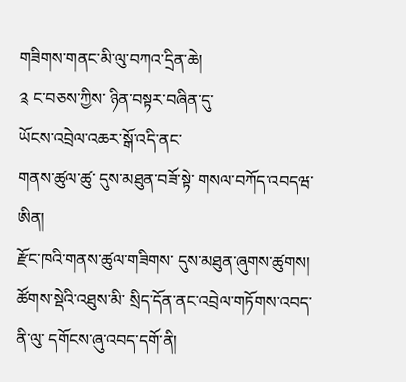གཟིགས་གནང་མི་ལུ་བཀའ་དྲིན་ཆེ།
༉ ང་བཅས་ཀྱིས་ ཉིན་བསྟར་བཞིན་དུ་
ཡོངས་འབྲེལ་འཆར་སྒོ་འདི་ནང་
གནས་ཚུལ་ཚུ་ དུས་མཐུན་བཟོ་སྟེ་ གསལ་བཀོད་འབདཝ་ཨིན།
རྫོང་ཁའི་གནས་ཚུལ་གཟིགས་ དུས་མཐུན་ཞུགས་ཚུགས།
ཚོགས་སྡེའི་འཐུས་མི་ སྲིད་དོན་ནང་འབྲེལ་གཏོགས་འབད་ནི་ལུ་ དགོངས་ཞུ་འབད་དགོ་ནི།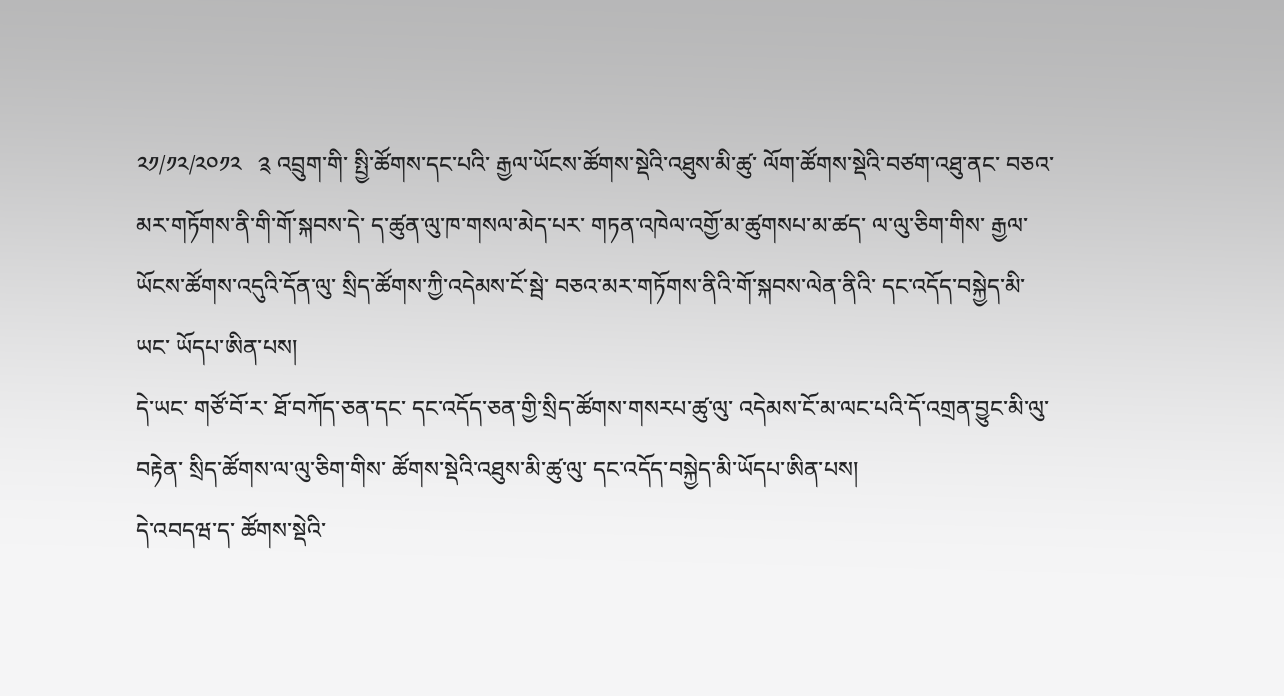༢༡/༡༢/༢༠༡༢   ༉ འབྲུག་གི་ སྤྱི་ཚོགས་དང་པའི་ རྒྱལ་ཡོངས་ཚོགས་སྡེའི་འཐུས་མི་ཚུ་ ལོག་ཚོགས་སྡེའི་བཙག་འཐུ་ནང་ བཅའ་མར་གཏོགས་ནི་གི་གོ་སྐབས་དེ་ ད་ཚུན་ལུ་ཁ་གསལ་མེད་པར་ གཏན་འཁེལ་འགྱོ་མ་ཚུགསཔ་མ་ཚད་ ལ་ལུ་ཅིག་གིས་ རྒྱལ་ཡོངས་ཚོགས་འདུའི་དོན་ལུ་ སྲིད་ཚོགས་ཀྱི་འདེམས་ངོ་སྦེ་ བཅའ་མར་གཏོགས་ནིའི་གོ་སྐབས་ལེན་ནིའི་ དང་འདོད་བསྐྱེད་མི་ཡང་ ཡོདཔ་ཨིན་པས།
དེ་ཡང་ གཙོ་བོ་ར་ ཐོ་བཀོད་ཅན་དང་ དང་འདོད་ཅན་གྱི་སྲིད་ཚོགས་གསརཔ་ཚུ་ལུ་ འདེམས་ངོ་མ་ལང་པའི་དོ་འགྲན་བྱུང་མི་ལུ་བརྟེན་ སྲིད་ཚོགས་ལ་ལུ་ཅིག་གིས་ ཚོགས་སྡེའི་འཐུས་མི་ཚུ་ལུ་ དང་འདོད་བསྐྱེད་མི་ཡོདཔ་ཨིན་པས།
དེ་འབདཝ་ད་ ཚོགས་སྡེའི་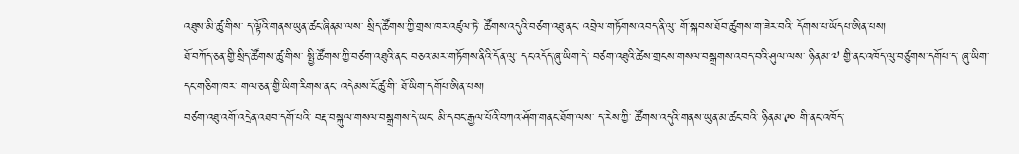འཐུས་མི་ཚུ་གིས་ ད་ལྟོའི་གནས་ཡུན་ཚང་ཞིནམ་ལས་ སྲིད་ཚོགས་ཀྱི་གྲས་ཁར་འཛུལ་ཏེ་ ཚོགས་འདུའི་བཙག་འཐུ་ནང་ འབྲེལ་གཏོགས་འབད་ནི་ལུ་ གོ་སྐབས་ཐོབ་ཚུགས་ག་ཟེར་བའི་ དོགས་པ་ཡོདཔ་ཨིན་པས།
ཐོ་བཀོད་ཅན་གྱི་སྲིད་ཚོགས་ཚུ་གིས་ སྤྱི་ཚོགས་ཀྱི་བཙག་འཐུའི་ནང་ བཅའ་མར་གཏོགས་ནིའི་དོན་ལུ་ དང་འདོད་ཞུ་ཡིག་དེ་ བཙག་འཐུའི་ཚེས་གྲངས་གསལ་བསྒྲགས་འབད་བའི་ཤུལ་ལས་ ཉིནམ་༧ གྱི་ནང་འཁོད་ལུ་བཙུགས་དགོཔ་ད་ ཞུ་ཡིག་དང་གཅིག་ཁར་ གལ་ཅན་གྱི་ཡིག་རིགས་ནང་ འདེམས་ངོ་ཚུ་གི་ ཐོ་ཡིག་དགོཔ་ཨིན་པས།
བཙག་འཐུ་འགོ་འདྲེན་འཐབ་དགོ་པའི་ བརྡ་བསྐུལ་གསལ་བསྒྲགས་དེ་ཡང་ མི་དབང་རྒྱལ་པོའི་བཀའ་ཤོག་གནང་ཐོག་ལས་ ད་རེས་ཀྱི་ ཚོགས་འདུའི་གནས་ཡུན་མ་ཚང་བའི་ ཉིནམ་༩༠ གི་ནང་འཁོད་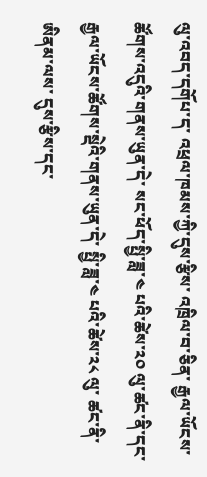ལུ་འབད་དགོཔ་ད་ འཕྲལ་ཁམས་ཀྱི་དུས་རྩིས་ འཁྲིལ་བ་ཅིན་ རྒྱལ་ཡོངས་ཚོགས་འདུའི་གནས་ཡུན་དེ་ སང་ཕོད་སྤྱི་ཟླ་༤ པའི་ཚེས་༢༠ ལུ་ཚང་ནི་དང་ རྒྱལ་ཡོངས་ཚོགས་སྡེའི་གནས་ཡུན་དེ་ སྤྱི་ཟླ་༤ པའི་ཚེས་༢༨ ལུ་ ཚང་ནི་ཨིནམ་ལས་ དུས་རྩིས་དང་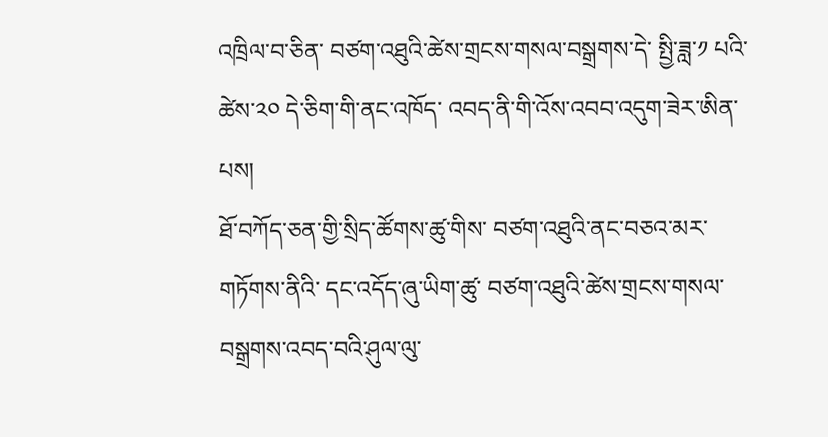འཁྲིལ་བ་ཅིན་ བཙག་འཐུའི་ཚེས་གྲངས་གསལ་བསྒྲགས་དེ་ སྤྱི་ཟླ་༡ པའི་ཚེས་༢༠ དེ་ཅིག་གི་ནང་འཁོད་ འབད་ནི་གི་འོས་འབབ་འདུག་ཟེར་ཨིན་པས།
ཐོ་བཀོད་ཅན་གྱི་སྲིད་ཚོགས་ཚུ་གིས་ བཙག་འཐུའི་ནང་བཅའ་མར་གཏོགས་ནིའི་ དང་འདོད་ཞུ་ཡིག་ཚུ་ བཙག་འཐུའི་ཚེས་གྲངས་གསལ་བསྒྲགས་འབད་བའི་ཤུལ་ལུ་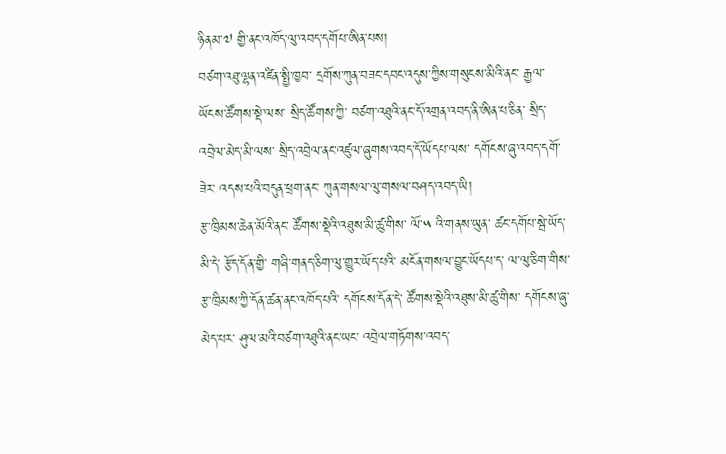ཉིནམ་༧ གྱི་ནང་འཁོད་ལུ་འབད་དགོཔ་ཨིན་པས།
བཙག་འཐུ་ལྷན་འཛིན་སྤྱི་ཁྱབ་ དྲགོས་ཀུན་བཟང་དབང་འདུས་ཀྱིས་གསུངས་མིའི་ནང་ རྒྱལ་ཡོངས་ཚོགས་སྡེ་ལས་ སྲིད་ཚོགས་ཀྱི་ བཙག་འཐུའི་ནང་དོ་འགྲན་འབད་ནི་ཨིན་པ་ཅིན་ སྲིད་འབྲེལ་མེད་མི་ལས་ སྲིད་འབྲེལ་ནང་འཛུལ་ཞུགས་འབད་དོ་ཡོདཔ་ལས་ དགོངས་ཞུ་འབད་དགོ་ཟེར་ འདས་པའི་བདུན་ཕྲག་ནང་ ཀུན་གསལ་ལུ་གསལ་བཤད་འབད་ཡི།
རྩ་ཁྲིམས་ཆེན་མོའི་ནང་ ཚོགས་སྡེའི་འཐུས་མི་ཚུ་གིས་ ལོ་༥ འི་གནས་ཡུན་ ཚང་དགོཔ་སྦེ་ཡོད་མི་དེ་ རྩོད་དོན་གྱི་ གཞི་གནད་ཅིག་ལུ་གྱུར་ཡོད་པའི་ མངོན་གསལ་བྱུང་ཡོདཔ་ད་ ལ་ལུ་ཅིག་གིས་ རྩ་ཁྲིམས་ཀྱི་དོན་ཚན་ནང་འཁོད་པའི་ དགོངས་དོན་དེ་ ཚོགས་སྡེའི་འཐུས་མི་ཚུ་གིས་ དགོངས་ཞུ་མེད་པར་ ཤུལ་མའི་བཙག་འཐུའི་ནང་ཡང་ འབྲེལ་གཏོགས་འབད་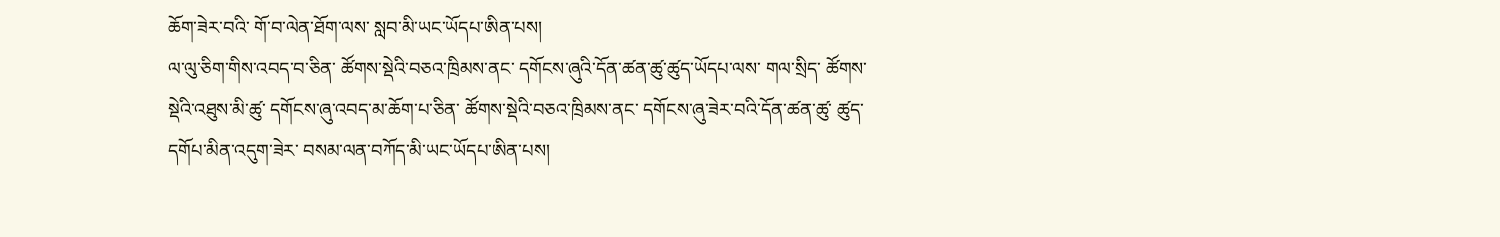ཆོག་ཟེར་བའི་ གོ་བ་ལེན་ཐོག་ལས་ སླབ་མི་ཡང་ཡོདཔ་ཨིན་པས།
ལ་ལུ་ཅིག་གིས་འབད་བ་ཅིན་ ཚོགས་སྡེའི་བཅའ་ཁྲིམས་ནང་ དགོངས་ཞུའི་དོན་ཚན་ཚུ་ཚུད་ཡོདཔ་ལས་ གལ་སྲིད་ ཚོགས་སྡེའི་འཐུས་མི་ཚུ་ དགོངས་ཞུ་འབད་མ་ཆོག་པ་ཅིན་ ཚོགས་སྡེའི་བཅའ་ཁྲིམས་ནང་ དགོངས་ཞུ་ཟེར་བའི་དོན་ཚན་ཚུ་ ཚུད་དགོཔ་མིན་འདུག་ཟེར་ བསམ་ལན་བཀོད་མི་ཡང་ཡོདཔ་ཨིན་པས།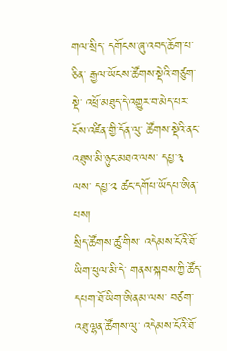གལ་སྲིད་ དགོངས་ཞུ་འབད་ཆོག་པ་ཅིན་ རྒྱལ་ཡོངས་ཚོགས་སྡེའི་གཙུག་སྡེ་ འཕྲོ་མཐུད་དེ་འགྱུར་བ་མེད་པར་ ངོས་འཛིན་གྱི་དོན་ལུ་ ཚོགས་སྡེའི་ནང་འཐུས་མི་ཉུང་མཐའ་ལས་ དཔྱ་༣ ལས་ དཔྱ་༢ ཚང་དགོཔ་ཡོདཔ་ཨིན་པས།
སྲིད་ཚོགས་ཚུ་གིས་ འདེམས་ངོའི་ཐོ་ཡིག་ཕུལ་མི་དེ་ གནས་སྐབས་ཀྱི་ཚོད་དཔག་ཐོ་ཡིག་ཨིནམ་ལས་ བཙག་འཐུ་ལྷན་ཚོགས་ལུ་ འདེམས་ངོའི་ཐོ་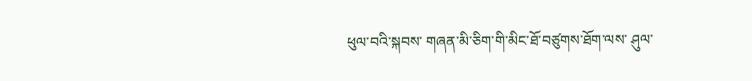ཕུལ་བའི་སྐབས་ གཞན་མི་ཅིག་གི་མིང་ཐོ་བཙུགས་ཐོག་ལས་ ཤུལ་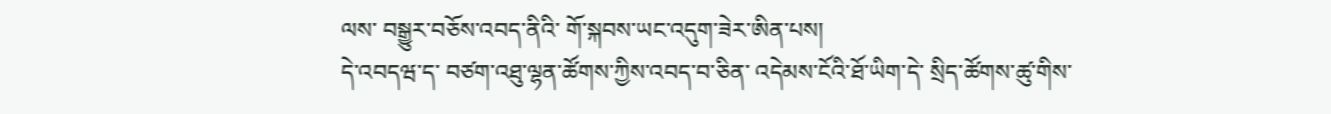ལས་ བསྒྱུར་བཅོས་འབད་ནིའི་ གོ་སྐབས་ཡང་འདུག་ཟེར་ཨིན་པས།
དེ་འབདཝ་ད་ བཙག་འཐུ་ལྷན་ཚོགས་ཀྱིས་འབད་བ་ཅིན་ འདེམས་ངོའི་ཐོ་ཡིག་དེ་ སྲིད་ཚོགས་ཚུ་གིས་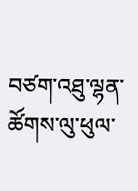བཙག་འཐུ་ལྷན་ཚོགས་ལུ་ཕུལ་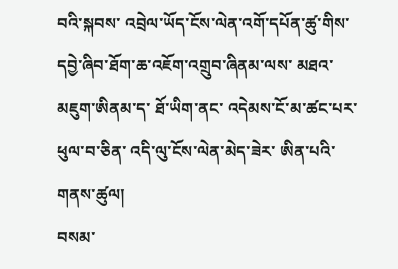བའི་སྐབས་ འབྲེལ་ཡོད་ངོས་ལེན་འགོ་དཔོན་ཚུ་གིས་ དབྱེ་ཞིབ་ཐོག་ཆ་འཇོག་འགྲུབ་ཞིནམ་ལས་ མཐའ་མཇུག་ཨིནམ་ད་ ཐོ་ཡིག་ནང་ འདེམས་ངོ་མ་ཚང་པར་ཕུལ་བ་ཅིན་ འདི་ལུ་ངོས་ལེན་མེད་ཟེར་ ཨིན་པའི་གནས་ཚུལ།
བསམ་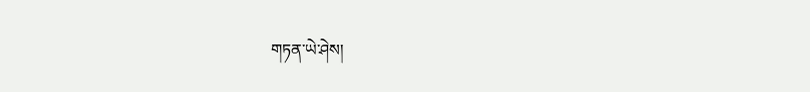གཏན་ཡེ་ཤེས།